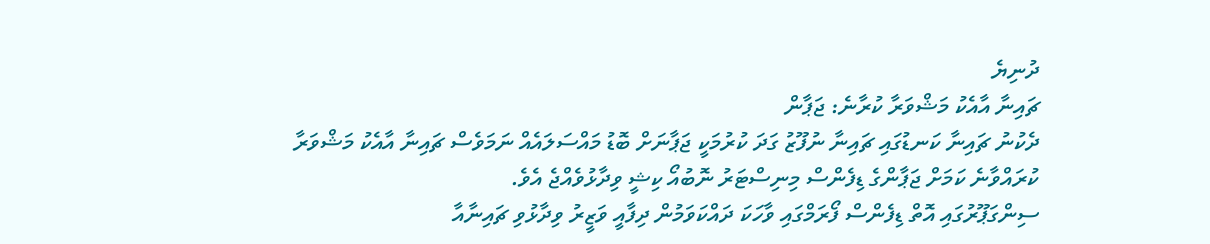ދުނިޔެ
ޗައިނާ އާއެކު މަޝްވަރާ ކުރާނެ: ޖަޕާން
ދެކުނު ޗައިނާ ކަނޑުގައި ޗައިނާ ނުފޫޒު ގަދަ ކުރުމަކީ ޖަޕާނަށް ބޮޑު މައްސަލައެއް ނަމަވެސް ޗައިނާ އާއެކު މަޝްވަރާ ކުރައްވާނެ ކަމަށް ޖަޕާންގެ ޑިފެންސް މިނިސްޓަރު ނޮބުއޯ ކިޝީ ވިދާޅުވެއްޖެ އެވެ.
ސިންގަޕޫރުގައި އޮތް ޑިފެންސް ފޯރަމްގައި ވާހަކަ ދައްކަވަމުން ދިފާއީ ވަޒީރު ވިދާޅުވި ޗައިނާއާ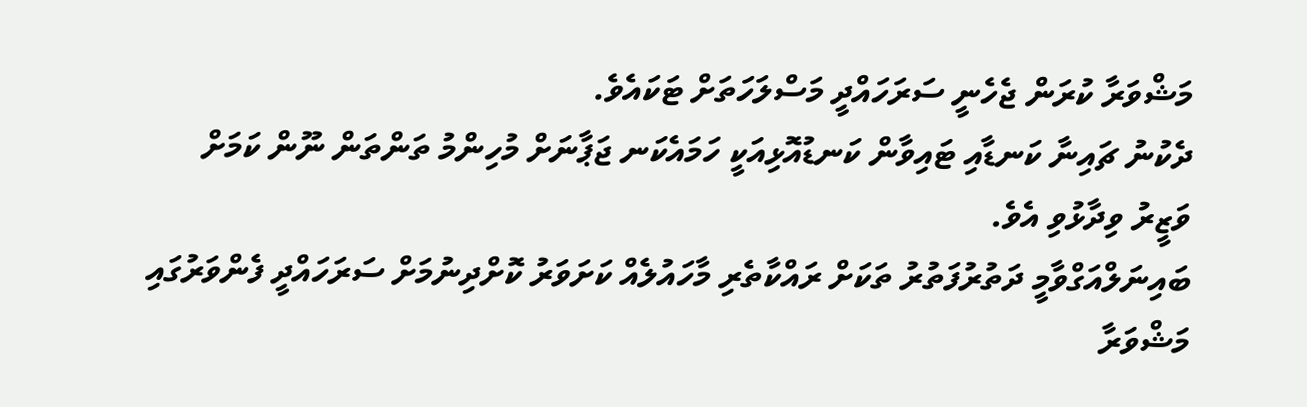މަޝްވަރާ ކުރަން ޖެހެނީ ސަރަހައްދީ މަސްލަހަތަށް ޓަކައެވެ.
ދެކުނު ޗައިނާ ކަނޑާއި ޓައިވާން ކަނޑުއޮޅިއަކީ ހަމައެކަނ ޖަޕާނަށް މުހިންމު ތަންތަން ނޫން ކަމަށް ވަޒީރު ވިދާޅުވި އެވެ.
ބައިނަލްއަގްވާމީ ދަތުރުފަތުރު ތަކަށް ރައްކާތެރި މާހައުލެއް ކަށަވަރު ކޮށްދިނުމަށް ސަރަހައްދީ ފެންވަރުގައި މަޝްވަރާ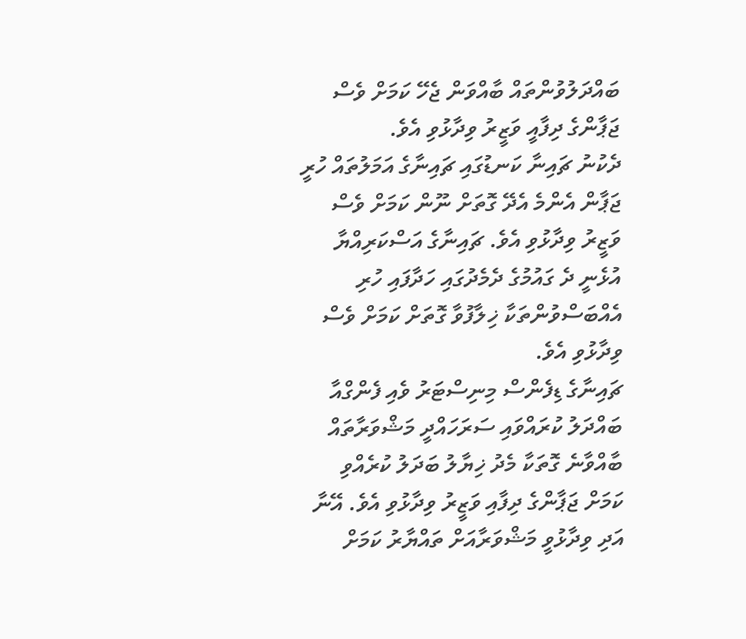ބައްދަލުވުންތައް ބާއްވަން ޖެހޭ ކަމަށް ވެސް ޖަޕާންގެ ދިފާއީ ވަޒީރު ވިދާޅުވި އެވެ.
ދެކުނު ޗައިނާ ކަނޑުގައި ޗައިނާގެ އަމަލުތައް ހުރީ ޖަޕާން އެންމެ އެދޭ ގޮތަށް ނޫން ކަމަށް ވެސް ވަޒީރު ވިދާޅުވި އެވެ. ޗައިނާގެ އަސްކަރިއްޔާ އުޅެނީ ދެ ގައުމުގެ ދެމެދުގައި ހަދާފައި ހުރި އެއްބަސްވުންތަކާ ޚިލާފުވާ ގޮތަށް ކަމަށް ވެސް ވިދާޅުވި އެވެ.
ޗައިނާގެ ޑިފެންސް މިނިސްޓަރު ވެއި ފެންގްއާ ބައްދަލު ކުރައްވައި ސަރަހައްދީ މަޝްވަރާތައް ބާއްވާނެ ގޮތަކާ މެދު ޚިޔާލު ބަދަލު ކުރެއްވި ކަމަށް ޖަޕާންގެ ދިފާއި ވަޒީރު ވިދާޅުވި އެވެ. އޭނާ އަދި ވިދާޅުވީ މަޝްވަރާއަށް ތައްޔާރު ކަމަށް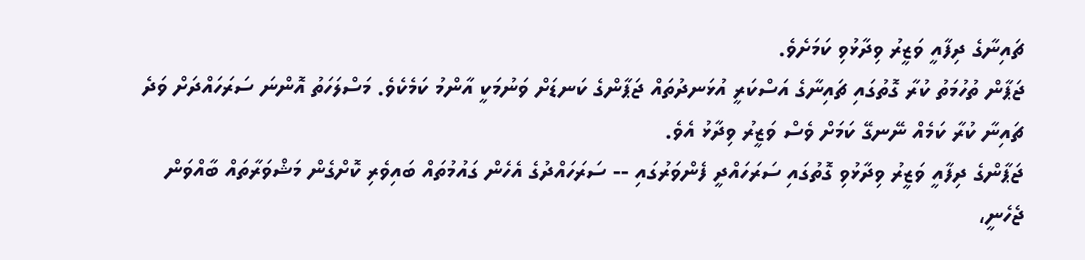ޗައިނާގެ ދިފާއީ ވަޒީރު ވިދާޅުވި ކަމަށެވެ.
ޖަޕާން ތުހުމަތު ކުރާ ގޮތުގައި ޗައިނާގެ އަސްކަރީ އުޅަނދުތައް ޖަޕާންގެ ކަނޑަށް ވަނުމަކީ އާންމު ކަމެކެވެ. މަސްލަހަތު އޮންނަ ސަރަހައްދަށް ވަދެ ޗައިނާ ކުރާ ކަމެއް ނޭނގޭ ކަމަށް ވެސް ވަޒީރު ވިދާޅު އެވެ.
ޖަޕާންގެ ދިފާއީ ވަޒީރު ވިދާޅުވި ގޮތުގައި ސަރަހައްދީ ފެންވަރުގައި -- ސަރަހައްދުގެ އެހެން ގައުމުތައް ބައިވެރި ކޮށްގެން މަޝްވަރާތައް ބާއްވަން ޖެހެނީ،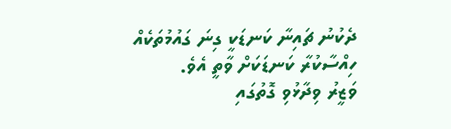ދެކުނު ޗައިނާ ކަނޑަކީ ގިނަ ގައުމުތަކެއް ހިއްސާކުރާ ކަނޑަކަށް ވާތީ އެވެ.
ވަޒީރު ވިދާޅުވި ގޮތުގައި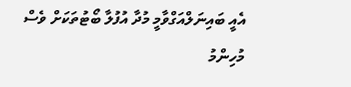އެއީ ބައިނަލްއަގްވާމީ މުދާ އުފުލާ ބޯޓުތަކަށް ވެސް މުހިންމު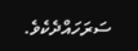ސަރަހައްދެކެވެ.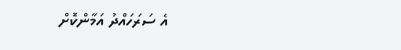އެ ސަރަހައްދު އަމާންކޮށް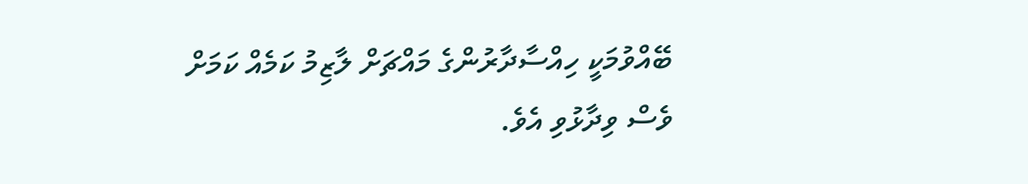ބޭއްވުމަކީ ހިއްސާދާރުންގެ މައްޗަށް ލާޒިމު ކަމެއް ކަމަށް ވެސް ވިދާޅުވި އެވެ.